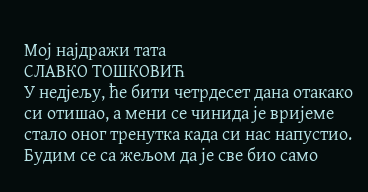Мој најдражи тата
СЛАВКО ТОШКОВИЋ
У недјељу, ће бити четрдесет дана отакако си отишао, а мени се чинида је вријеме стало оног тренутка када си нас напустио. Будим се са жељом да је све био само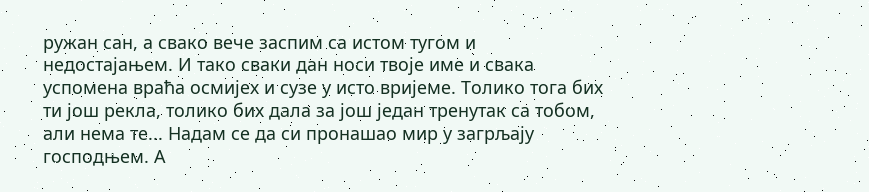ружан сан, а свако вече заспим са истом тугом и недостајањем. И тако сваки дан носи твоје име и свака успомена враћа осмијех и сузе у исто вријеме. Толико тога бих ти још рекла, толико бих дала за још један тренутак са тобом, али нема те... Надам се да си пронашао мир у загрљају господњем. А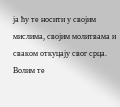ја ћу те носити у својим мислима, својим молитвама и сваком откуцају свог срца. Волим те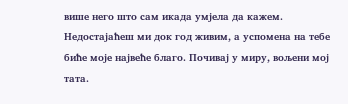више него што сам икада умјела да кажем. Недостајаћеш ми док год живим, а успомена на тебе биће моје највеће благо. Почивај у миру, вољени мој тата.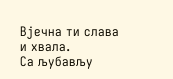Вјечна ти слава и хвала.
Са љубављу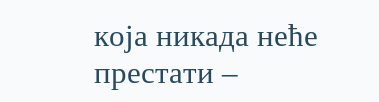која никада неће престати –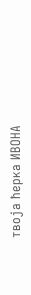твоја ћерка ИВОНА